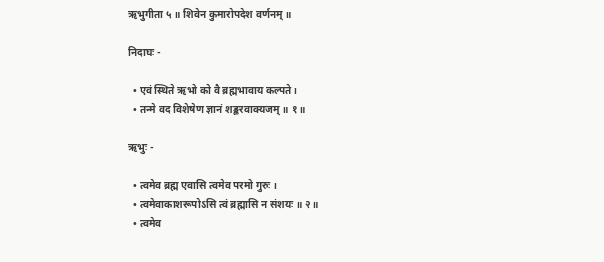ऋभुगीता ५ ॥ शिवेन कुमारोपदेश वर्णनम् ॥

निदाघः -

  • एवं स्थिते ऋभो को वै ब्रह्मभावाय कल्पते ।
  • तन्मे वद विशेषेण ज्ञानं शङ्करवाक्यजम् ॥ १॥

ऋभुः -

  • त्वमेव ब्रह्म एवासि त्वमेव परमो गुरुः ।
  • त्वमेवाकाशरूपोऽसि त्वं ब्रह्मासि न संशयः ॥ २॥
  • त्वमेव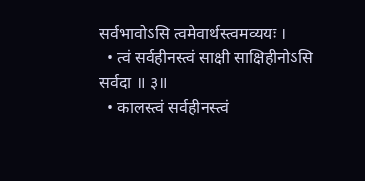सर्वभावोऽसि त्वमेवार्थस्त्वमव्ययः ।
  • त्वं सर्वहीनस्त्वं साक्षी साक्षिहीनोऽसि सर्वदा ॥ ३॥
  • कालस्त्वं सर्वहीनस्त्वं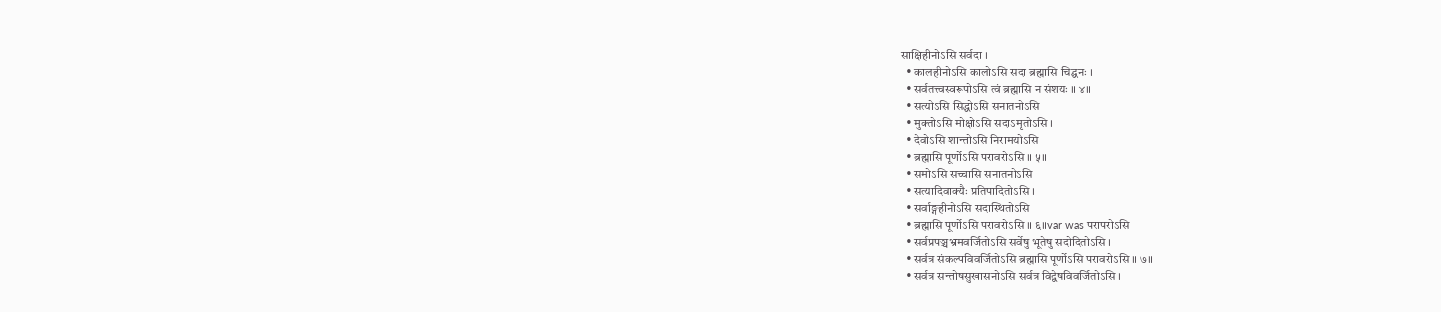साक्षिहीनोऽसि सर्वदा ।
  • कालहीनोऽसि कालोऽसि सदा ब्रह्मासि चिद्घनः ।
  • सर्वतत्त्वस्वरूपोऽसि त्वं ब्रह्मासि न संशयः ॥ ४॥
  • सत्योऽसि सिद्धोऽसि सनातनोऽसि
  • मुक्तोऽसि मोक्षोऽसि सदाऽमृतोऽसि ।
  • देवोऽसि शान्तोऽसि निरामयोऽसि
  • ब्रह्मासि पूर्णोऽसि परावरोऽसि ॥ ५॥
  • समोऽसि सच्चासि सनातनोऽसि
  • सत्यादिवाक्यैः प्रतिपादितोऽसि ।
  • सर्वाङ्गहीनोऽसि सदास्थितोऽसि
  • ब्रह्मासि पूर्णोऽसि परावरोऽसि ॥ ६॥var was परापरोऽसि
  • सर्वप्रपञ्चभ्रमवर्जितोऽसि सर्वेषु भूतेषु सदोदितोऽसि ।
  • सर्वत्र संकल्पविवर्जितोऽसि ब्रह्मासि पूर्णोऽसि परावरोऽसि ॥ ७॥
  • सर्वत्र सन्तोषसुखासनोऽसि सर्वत्र विद्वेषविवर्जितोऽसि ।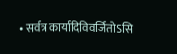• सर्वत्र कार्यादिविवर्जितोऽसि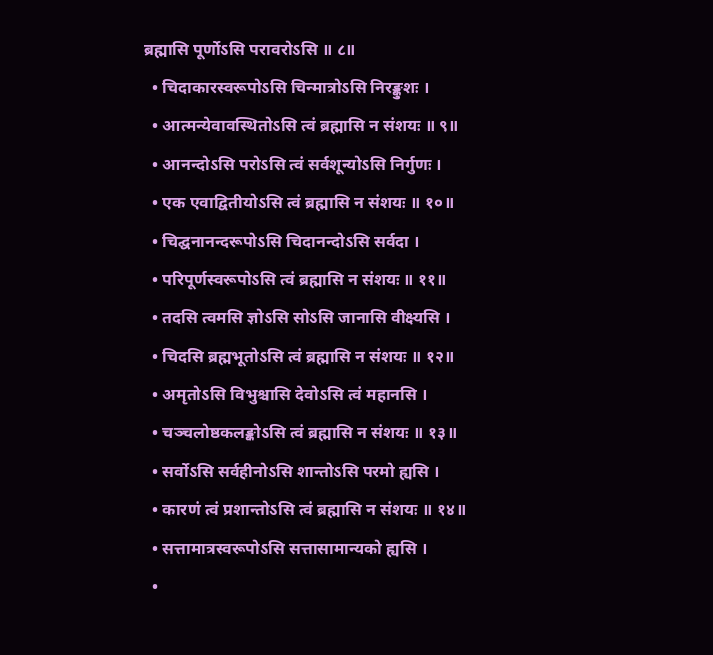ब्रह्मासि पूर्णोऽसि परावरोऽसि ॥ ८॥
  • चिदाकारस्वरूपोऽसि चिन्मात्रोऽसि निरङ्कुशः ।
  • आत्मन्येवावस्थितोऽसि त्वं ब्रह्मासि न संशयः ॥ ९॥
  • आनन्दोऽसि परोऽसि त्वं सर्वशून्योऽसि निर्गुणः ।
  • एक एवाद्वितीयोऽसि त्वं ब्रह्मासि न संशयः ॥ १०॥
  • चिद्घनानन्दरूपोऽसि चिदानन्दोऽसि सर्वदा ।
  • परिपूर्णस्वरूपोऽसि त्वं ब्रह्मासि न संशयः ॥ ११॥
  • तदसि त्वमसि ज्ञोऽसि सोऽसि जानासि वीक्ष्यसि ।
  • चिदसि ब्रह्मभूतोऽसि त्वं ब्रह्मासि न संशयः ॥ १२॥
  • अमृतोऽसि विभुश्चासि देवोऽसि त्वं महानसि ।
  • चञ्चलोष्ठकलङ्कोऽसि त्वं ब्रह्मासि न संशयः ॥ १३॥
  • सर्वोऽसि सर्वहीनोऽसि शान्तोऽसि परमो ह्यसि ।
  • कारणं त्वं प्रशान्तोऽसि त्वं ब्रह्मासि न संशयः ॥ १४॥
  • सत्तामात्रस्वरूपोऽसि सत्तासामान्यको ह्यसि ।
  •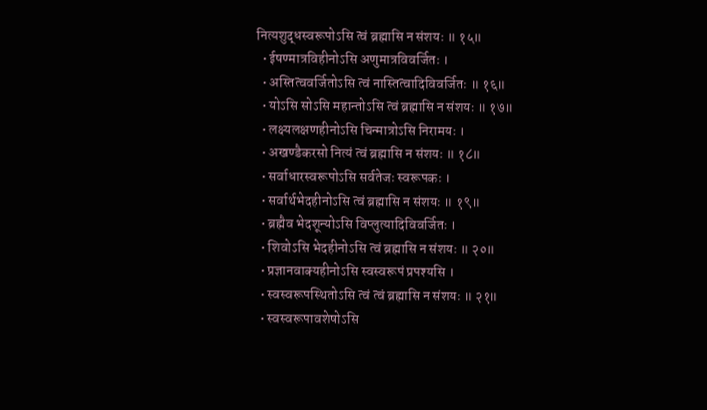नित्यशुद्धस्वरूपोऽसि त्वं ब्रह्मासि न संशयः ॥ १५॥
  • ईषण्मात्रविहीनोऽसि अणुमात्रविवर्जितः ।
  • अस्तित्ववर्जितोऽसि त्वं नास्तित्वादिविवर्जितः ॥ १६॥
  • योऽसि सोऽसि महान्तोऽसि त्वं ब्रह्मासि न संशयः ॥ १७॥
  • लक्ष्यलक्षणहीनोऽसि चिन्मात्रोऽसि निरामयः ।
  • अखण्डैकरसो नित्यं त्वं ब्रह्मासि न संशयः ॥ १८॥
  • सर्वाधारस्वरूपोऽसि सर्वतेजः स्वरूपकः ।
  • सर्वार्थभेदहीनोऽसि त्वं ब्रह्मासि न संशयः ॥ १९॥
  • ब्रह्मैव भेदशून्योऽसि विप्लुत्यादिविवर्जितः ।
  • शिवोऽसि भेदहीनोऽसि त्वं ब्रह्मासि न संशयः ॥ २०॥
  • प्रज्ञानवाक्यहीनोऽसि स्वस्वरूपं प्रपश्यसि ।
  • स्वस्वरूपस्थितोऽसि त्वं त्वं ब्रह्मासि न संशयः ॥ २१॥
  • स्वस्वरूपावशेषोऽसि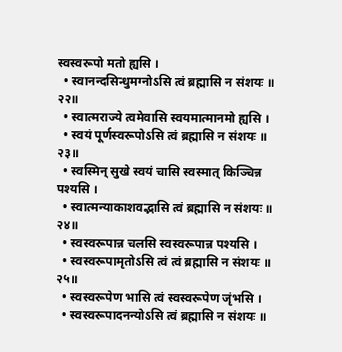स्वस्वरूपो मतो ह्यसि ।
  • स्वानन्दसिन्धुमग्नोऽसि त्वं ब्रह्मासि न संशयः ॥ २२॥
  • स्वात्मराज्ये त्वमेवासि स्वयमात्मानमो ह्यसि ।
  • स्वयं पूर्णस्वरूपोऽसि त्वं ब्रह्मासि न संशयः ॥ २३॥
  • स्वस्मिन् सुखे स्वयं चासि स्वस्मात् किञ्चिन्न पश्यसि ।
  • स्वात्मन्याकाशवद्भासि त्वं ब्रह्मासि न संशयः ॥ २४॥
  • स्वस्वरूपान्न चलसि स्वस्वरूपान्न पश्यसि ।
  • स्वस्वरूपामृतोऽसि त्वं त्वं ब्रह्मासि न संशयः ॥ २५॥
  • स्वस्वरूपेण भासि त्वं स्वस्वरूपेण जृंभसि ।
  • स्वस्वरूपादनन्योऽसि त्वं ब्रह्मासि न संशयः ॥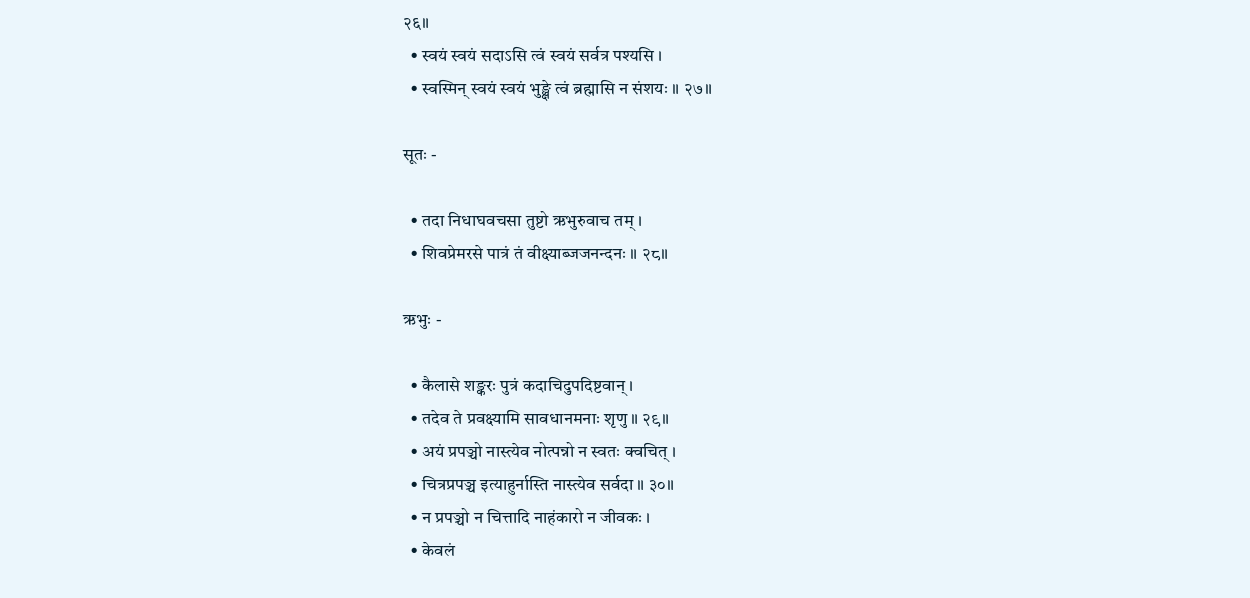२६॥
  • स्वयं स्वयं सदाऽसि त्वं स्वयं सर्वत्र पश्यसि ।
  • स्वस्मिन् स्वयं स्वयं भुङ्क्षे त्वं ब्रह्मासि न संशयः ॥ २७॥

सूतः -

  • तदा निधाघवचसा तुष्टो ऋभुरुवाच तम् ।
  • शिवप्रेमरसे पात्रं तं वीक्ष्याब्जजनन्दनः ॥ २८॥

ऋभुः -

  • कैलासे शङ्करः पुत्रं कदाचिदुपदिष्टवान् ।
  • तदेव ते प्रवक्ष्यामि सावधानमनाः शृणु ॥ २९॥
  • अयं प्रपञ्चो नास्त्येव नोत्पन्नो न स्वतः क्वचित् ।
  • चित्रप्रपञ्च इत्याहुर्नास्ति नास्त्येव सर्वदा ॥ ३०॥
  • न प्रपञ्चो न चित्तादि नाहंकारो न जीवकः ।
  • केवलं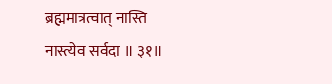ब्रह्ममात्रत्वात् नास्ति नास्त्येव सर्वदा ॥ ३१॥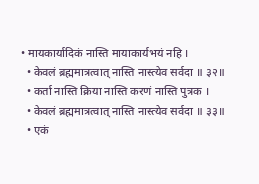• मायकार्यादिकं नास्ति मायाकार्यभयं नहि ।
  • केवलं ब्रह्ममात्रत्वात् नास्ति नास्त्येव सर्वदा ॥ ३२॥
  • कर्ता नास्ति क्रिया नास्ति करणं नास्ति पुत्रक ।
  • केवलं ब्रह्ममात्रत्वात् नास्ति नास्त्येव सर्वदा ॥ ३३॥
  • एकं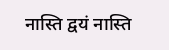नास्ति द्वयं नास्ति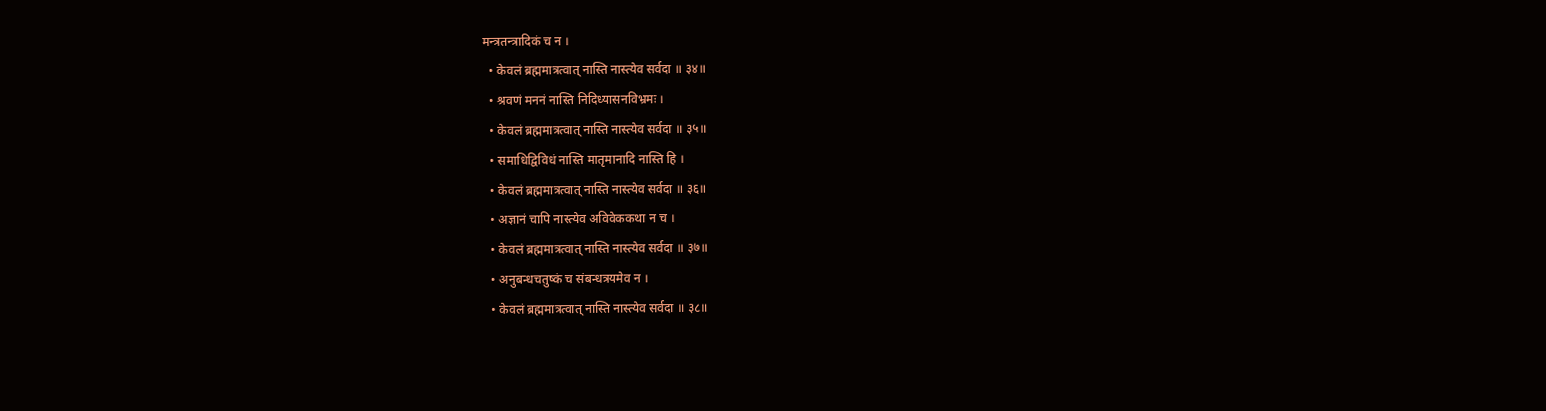मन्त्रतन्त्रादिकं च न ।
  • केवलं ब्रह्ममात्रत्वात् नास्ति नास्त्येव सर्वदा ॥ ३४॥
  • श्रवणं मननं नास्ति निदिध्यासनविभ्रमः ।
  • केवलं ब्रह्ममात्रत्वात् नास्ति नास्त्येव सर्वदा ॥ ३५॥
  • समाधिद्विविधं नास्ति मातृमानादि नास्ति हि ।
  • केवलं ब्रह्ममात्रत्वात् नास्ति नास्त्येव सर्वदा ॥ ३६॥
  • अज्ञानं चापि नास्त्येव अविवेककथा न च ।
  • केवलं ब्रह्ममात्रत्वात् नास्ति नास्त्येव सर्वदा ॥ ३७॥
  • अनुबन्धचतुष्कं च संबन्धत्रयमेव न ।
  • केवलं ब्रह्ममात्रत्वात् नास्ति नास्त्येव सर्वदा ॥ ३८॥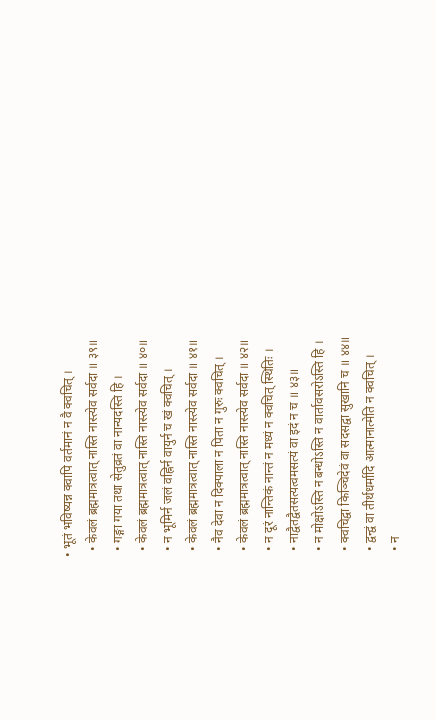• भूतं भविष्यन्न क्वापि वर्तमानं न वै क्वचित् ।
  • केवलं ब्रह्ममात्रत्वात् नास्ति नास्त्येव सर्वदा ॥ ३९॥
  • गङ्गा गया तथा सेतुव्रतं वा नान्यदस्ति हि ।
  • केवलं ब्रह्ममात्रत्वात् नास्ति नास्त्येव सर्वदा ॥ ४०॥
  • न भूमिर्न जलं वह्निर्न वायुर्न च खं क्वचित् ।
  • केवलं ब्रह्ममात्रत्वात् नास्ति नास्त्येव सर्वदा ॥ ४१॥
  • नैव देवा न दिक्पाला न पिता न गुरुः क्वचित् ।
  • केवलं ब्रह्ममात्रत्वात् नास्ति नास्त्येव सर्वदा ॥ ४२॥
  • न दूरं नान्तिकं नान्तं न मध्यं न क्वचित् स्थितिः ।
  • नाद्वैतद्वैतसत्यत्वमसत्यं वा इदं न च ॥ ४३॥
  • न मोक्षोऽस्ति न बन्धोऽस्ति न वार्तावसरोऽस्ति हि ।
  • क्वचिद्वा किञ्चिदेवं वा सदसद्वा सुखानि च ॥ ४४॥
  • द्वन्द्वं वा तीर्थधर्मादि आत्मानात्मेति न क्वचित् ।
  • न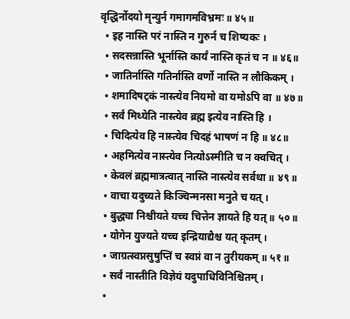वृद्धिर्नोदयो मृन्युर्न गमागमविभ्रमः ॥ ४५॥
  • इह नास्ति परं नास्ति न गुरुर्न च शिष्यकः ।
  • सदसन्नास्ति भूर्नास्ति कार्यं नास्ति कृतं च न ॥ ४६॥
  • जातिर्नास्ति गतिर्नास्ति वर्णो नास्ति न लौकिकम् ।
  • शमादिषट्कं नास्त्येव नियमो वा यमोऽपि वा ॥ ४७॥
  • सर्वं मिथ्येति नास्त्येव ब्रह्म इत्येव नास्ति हि ।
  • चिदित्येव हि नास्त्येव चिदहं भाषणं न हि ॥ ४८॥
  • अहमित्येव नास्त्येव नित्योऽस्मीति च न क्वचित् ।
  • केवलं ब्रह्ममात्रत्वात् नास्ति नास्त्येव सर्वथा ॥ ४९॥
  • वाचा यदुच्यते किञ्चिन्मनसा मनुते च यत् ।
  • बुद्ध्या निश्चीयते यच्च चित्तेन ज्ञायते हि यत् ॥ ५०॥
  • योगेन युज्यते यच्च इन्द्रियाद्यैश्च यत् कृतम् ।
  • जाग्रत्स्वप्नसुषुप्तिं च स्वप्नं वा न तुरीयकम् ॥ ५१॥
  • सर्वं नास्तीति विज्ञेयं यदुपाधिविनिश्चितम् ।
  •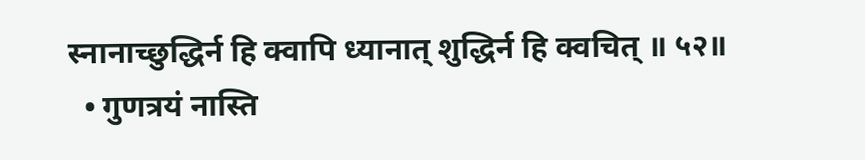स्नानाच्छुद्धिर्न हि क्वापि ध्यानात् शुद्धिर्न हि क्वचित् ॥ ५२॥
  • गुणत्रयं नास्ति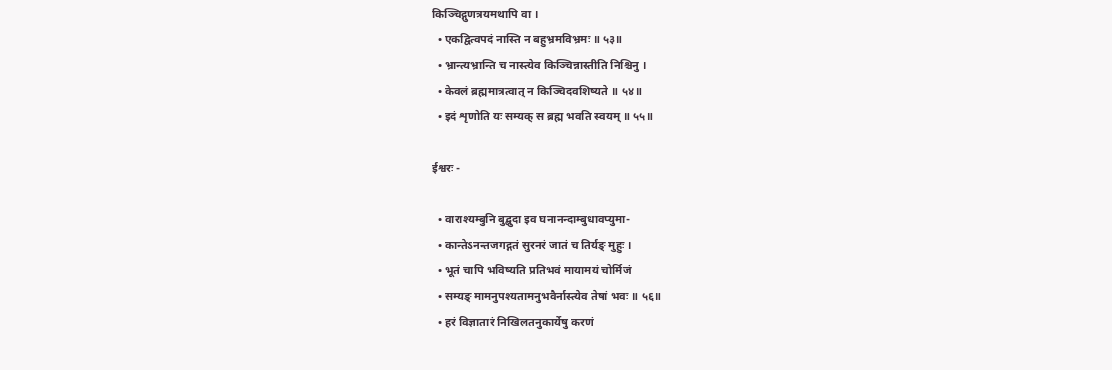किञ्चिद्गुणत्रयमथापि वा ।
  • एकद्वित्वपदं नास्ति न बहुभ्रमविभ्रमः ॥ ५३॥
  • भ्रान्त्यभ्रान्ति च नास्त्येव किञ्चिन्नास्तीति निश्चिनु ।
  • केवलं ब्रह्ममात्रत्वात् न किञ्चिदवशिष्यते ॥ ५४॥
  • इदं शृणोति यः सम्यक् स ब्रह्म भवति स्वयम् ॥ ५५॥

ईश्वरः -

  • वाराश्यम्बुनि बुद्बुदा इव घनानन्दाम्बुधावप्युमा-
  • कान्तेऽनन्तजगद्गतं सुरनरं जातं च तिर्यङ् मुहुः ।
  • भूतं चापि भविष्यति प्रतिभवं मायामयं चोर्मिजं
  • सम्यङ् मामनुपश्यतामनुभवैर्नास्त्येव तेषां भवः ॥ ५६॥
  • हरं विज्ञातारं निखिलतनुकार्येषु करणं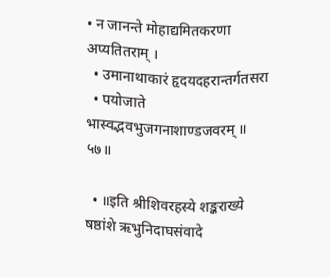• न जानन्ते मोहाद्यमितकरणा अप्यतितराम् ।
  • उमानाथाकारं हृदयदहरान्तर्गतसरा
  • पयोजाते भास्वद्भवभुजगनाशाण्डजवरम् ॥ ५७॥

  • ॥इति श्रीशिवरहस्ये शङ्कराख्ये षष्ठांशे ऋभुनिदाघसंवादे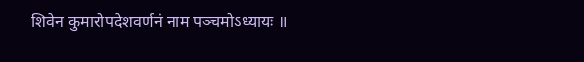शिवेन कुमारोपदेशवर्णनं नाम पञ्चमोऽध्यायः ॥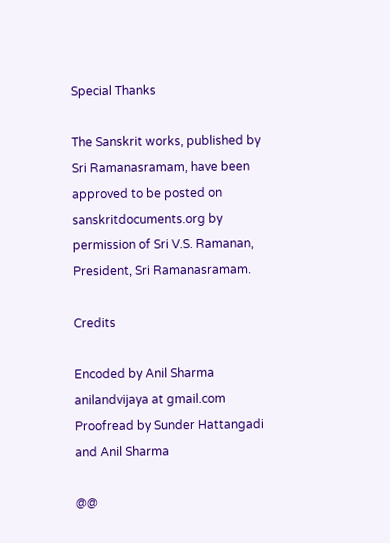Special Thanks

The Sanskrit works, published by Sri Ramanasramam, have been approved to be posted on sanskritdocuments.org by permission of Sri V.S. Ramanan, President, Sri Ramanasramam.

Credits

Encoded by Anil Sharma anilandvijaya at gmail.com
Proofread by Sunder Hattangadi and Anil Sharma

@@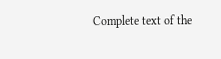Complete text of the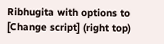Ribhugita with options to [Change script] (right top)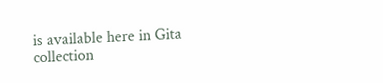is available here in Gita collection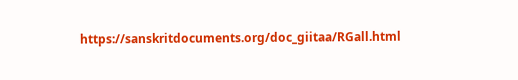https://sanskritdocuments.org/doc_giitaa/RGall.html